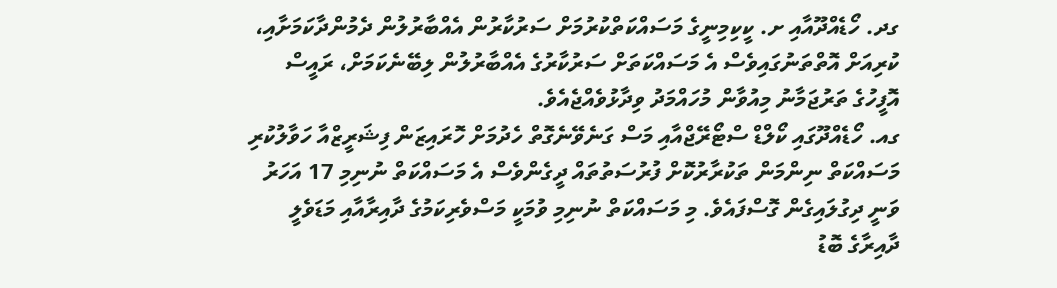ގދ. ހޯޑެއްދޫއާއި ށ. ކީކިމިނީގެ މަސައްކަތްކުރުމަށް ސަރުކާރުން އެއްބާރުލުން ދެމުންދާކަމަށާއި، ކުރިއަށް އޮތްތަނުގައިވެސް އެ މަސައްކަތަށް ސަރުކާރުގެ އެއްބާރުލުން ލިބޭނެކަމަށް، ރައީސް އޮފީހުގެ ތަރުޖަމާނު މިއުވާން މުހައްމަދު ވިދާޅުވެއްޖެއެވެ.
ގއ. ހޯޑެއްދޫގައި ކޯލްޑް ސްޓޯރޭޖްއާއި މަސް ގަނެވޭނެގޮތް ހެދުމަށް ހޮރައިޒަން ފިޝަރީޒްއާ ހަވާލުކުރި މަސައްކަތް ނިންމަން ތަކުރާރުކޮށް ފުރުސަތުތައް ދީގެންވެސް އެ މަސައްކަތް ނުނިމި 17 އަހަރު ވަނީ ދިގުލައިގެން ގޮސްފައެވެ. މި މަސައްކަތް ނުނިމި ވުމަކީ މަސްވެރިކަމުގެ ދާއިރާއާއި މަޑަވެލީ ދާއިރާގެ ބޮޑު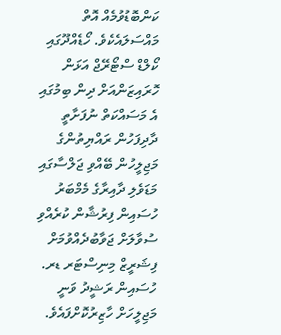ކަންބޮޑުވުމެއް އޮތް މައްސަލައެކެވެ. ހޯޑެއްދޫގައި ކޯލްޑް ސްޓޯރޭޖް އަޅަން ހޮރައިޒަންއަށް ދިން ބިމުގައި އެ މަސައްކަތް ނުފަށާތީ ދާދިފަހުން ރައްޔިތުންގެ މަޖިލީހުން ބޭއްވި ޖަލްސާގައި މަޑަވެލި ދާއިރާގެ މެމްބަރު ހުސައިން ފިރުޝާން ކުރެއްވި ސުވާލަށް ޖަވާބުދެއްވުމަށް ފިޝަރީޒް މިނިސްޓަރ ޑރ. ހުސައިން ރަޝީދު ވަނީ މަޖިލީހަށް ހާޒިރުކޮށްފައެވެ.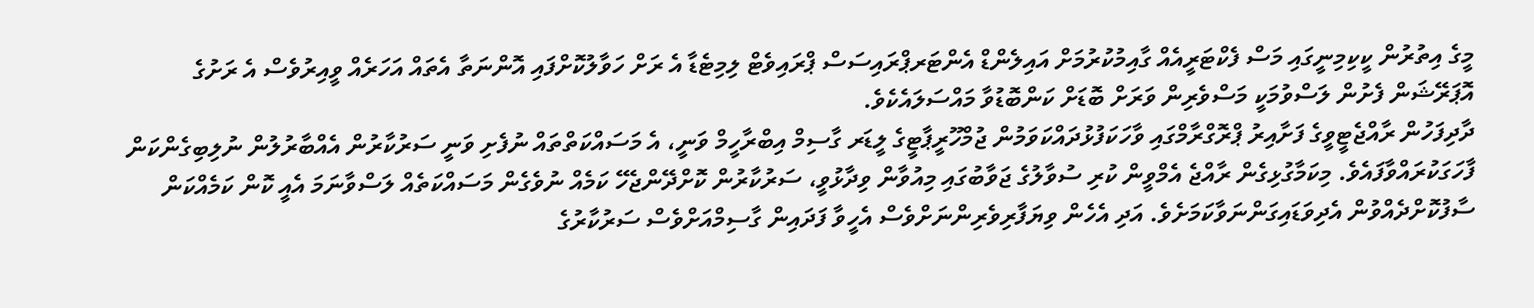މީގެ އިތުރުން ކީކިމިނީގައި މަސް ފެކްޓަރީއެއް ގާއިމުކުރުމަށް އައިލެންޑް އެންޓަރޕްރައިސަސް ޕްރައިވެޓް ލިމިޓެޑާ އެ ރަށް ހަވާލުކޮށްފައި އޮންނަތާ އެތައް އަހަރެއް ވީއިރުވެސް އެ ރަށުގެ އޮޕަރޭޝަން ފެށުން ލަސްވުމަކީ މަސްވެރިން ވަރަށް ބޮޑަށް ކަންބޮޑުވާ މައްސަލައެކެވެ.
ދާދިފަހުން ރާއްޖެޓީވީގެ ފަށާއިރު ޕްރޮގްރާމްގައި ވާހަކަފުޅުދައްކަވަމުން ޖުމްހޫރީޕާޓީގެ ލީޑަރ ގާސިމް އިބްރާހީމް ވަނީ، އެ މަސައްކަތްތައް ނުފެށި ވަނީ ސަރުކާރުން އެއްބާރުލުން ނުލިބިގެންކަން ފާހަގަކުރައްވާފައެވެ. މިކަމާގުޅިގެން ރާއްޖެ އެމްވީން ކުރި ސުވާލުގެ ޖަވާބުގައި މިއުވާން ވިދާޅުވީ، ސަރުކާރުން ކޮށްދޭންޖެހޭ ކަމެއް ނުވެގެން މަސައްކަތެއް ލަސްވާނަމަ އެއީ ކޮން ކަމެއްކަން ސާފުކޮށްދެއްވުން އެދިވަޑައިގަންނަވާކަމަށެވެ. އަދި އެހެން ވިޔަފާރިވެރިންނަށްވެސް އެހީވާ ފަދައިން ގާސިމްއަށްވެސް ސަރުކާރުގެ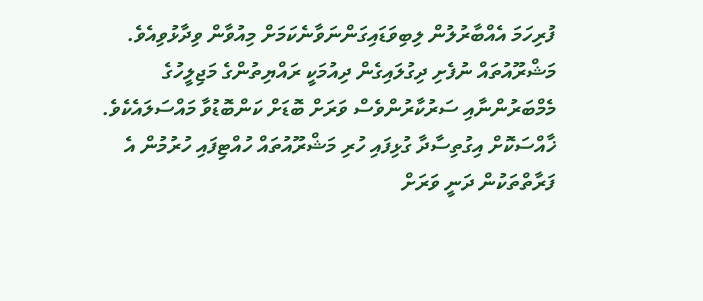ފުރިހަމަ އެއްބާރުލުން ލިބިވަޑައިގަންނަވާނެކަމަށް މިއުވާން ވިދާޅުވިއެވެ.
މަޝްރޫއުތައް ނުފެށި ދިގުލައިގެން ދިއުމަކީ ރައްޔިތުންގެ މަޖިލީހުގެ މެމްބަރުންނާއި ސަރުކާރުންވެސް ވަރަށް ބޮޑަށް ކަންބޮޑުވާ މައްސަލައެކެވެ. ޚާއްސަކޮށް އިގުތިސާދާ ގުޅިފައި ހުރި މަޝްރޫއުތައް ހުއްޓިފައި ހުރުމުން އެ ފަރާތްތަކުން ދަނީ ވަރަށް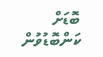ބޮޑަށް ކަންބޮޑުވުން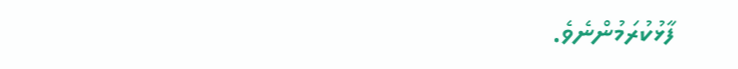ފާޅުކުރަމުންނެވެ.